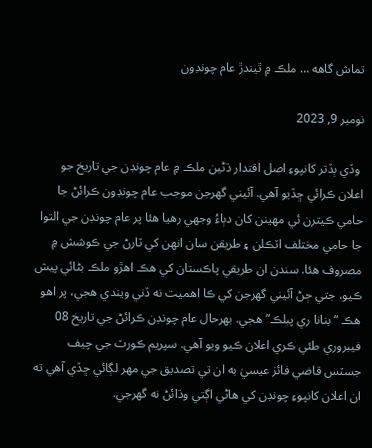تماش گاهه … ملڪ ۾ ٿيندڙ عام چونڊون

نومبر 9, 2023

 وڏي ٻڏتر کانپوءِ اصل اقتدار ڌڻين ملڪ ۾ عام چونڊن جي تاريخ جو اعلان ڪرائي ڇڏيو آهي. آئيني گهرجن موجب عام چونڊون ڪرائڻ جا حامي ڪيترن ئي مهينن کان دٻاءُ وجهي رهيا هئا پر عام چونڊن جي التوا جا حامي مختلف اٽڪلن ۽ طريقن سان انهن کي ٽارڻ جي ڪوشش ۾ مصروف هئا. سندن ان طريقي پاڪستان کي هڪ اهڙو ملڪ بڻائي پيش ڪيو، جتي ڄڻ آئيني گهرجن کي ڪا اهميت نه ڏني ويندي هجي، پر اهو هڪ “بنانا ري پبلڪ” هجي. بهرحال عام چونڊن ڪرائڻ جي تاريخ 08 فيبروري طئي ڪري اعلان ڪيو ويو آهي. سپريم ڪورٽ جي چيف جسٽس قاضي فائز عيسيٰ به ان تي تصديق جي مهر لڳائي ڇڏي آهي ته ان اعلان کانپوءِ چونڊن کي هاڻي اڳتي وڌائڻ نه گهرجي.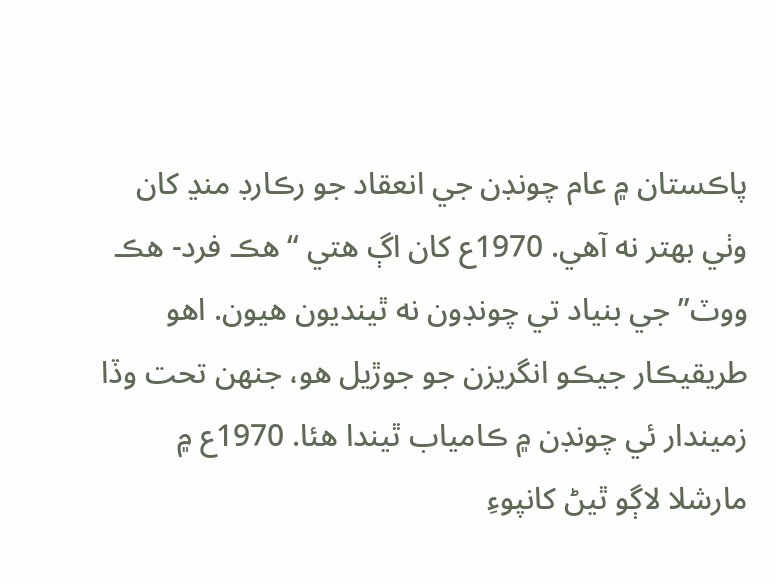پاڪستان ۾ عام چونڊن جي انعقاد جو رڪارڊ منڍ کان وٺي بهتر نه آهي. 1970ع کان اڳ هتي “هڪ فرد- هڪ ووٽ” جي بنياد تي چونڊون نه ٿينديون هيون. اهو طريقيڪار جيڪو انگريزن جو جوڙيل هو، جنهن تحت وڏا زميندار ئي چونڊن ۾ ڪامياب ٿيندا هئا. 1970ع ۾ مارشلا لاڳو ٿيڻ کانپوءِ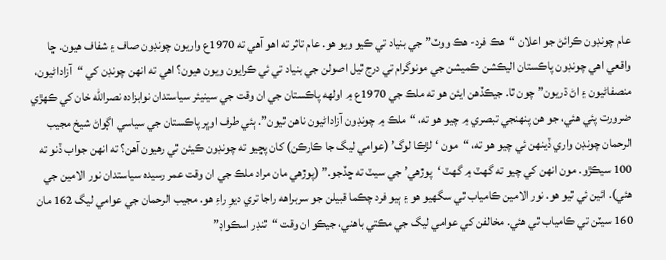عام چونڊون ڪرائڻ جو اعلان “هڪ فرد- هڪ ووٽ” جي بنياد تي ڪيو ويو هو. عام تاثر ته اهو آهي ته 1970ع واريون چونڊون صاف ۽ شفاف هيون. ڇا واقعي اهي چونڊون پاڪستان اليڪشن ڪميشن جي مونوگرام تي درج ٿيل اصولن جي بنياد تي ئي ڪرايون ويون هيون؟ اهي ته انهن چونڊن کي “آزاداڻيون، منصفاڻيون ۽ اڻ ڌريون” چون ٿا. جيڪڏهن ايئن هو ته ملڪ جي 1970ع ۾ اولهه پاڪستان جي ان وقت جي سينيئر سياستدان نوابزاده نصرالله خان کي ڪهڙي ضرورت پئي هئي، جو هن پنهنجي تبصري ۾ چيو هو ته، “ملڪ ۾ چونڊون آزاداڻيون ناهن ٿيون”. ٻئي طرف اوڀر پاڪستان جي سياسي اڳواڻ شيخ مجيب الرحمان چونڊن واري ڏينهن ئي چيو هو ته، “مون ‘لڙڪا لوگ’ (عوامي ليگ جا ڪارڪن) کان پڇيو ته چونڊون ڪيئن ٿي رهيون آهن؟ ته انهن جواب ڏنو ته 100 سيڪڙو. مون انهن کي چيو ته گهٽ ۾ گهٽ ‘پوڙهي’ جي سيٽ ته ڇڏجو.” (پوڙهي مان مراد ملڪ جي ان وقت عمر رسيده سياستدان نور الامين جي هئي). ائين ئي ٿيو هو. نور الامين ڪامياب ٿي سگهيو هو ۽ ٻيو فرد چڪما قبيلن جو سربراهه راجا تري ديوِ راءِ هو. مجيب الرحمان جي عوامي ليگ 162 مان 160 سيٽن تي ڪامياب ٿي هئي. مخالفن کي عوامي ليگ جي مڪتي باهني، جيڪو ان وقت “ٿنڊر اسڪواڊ”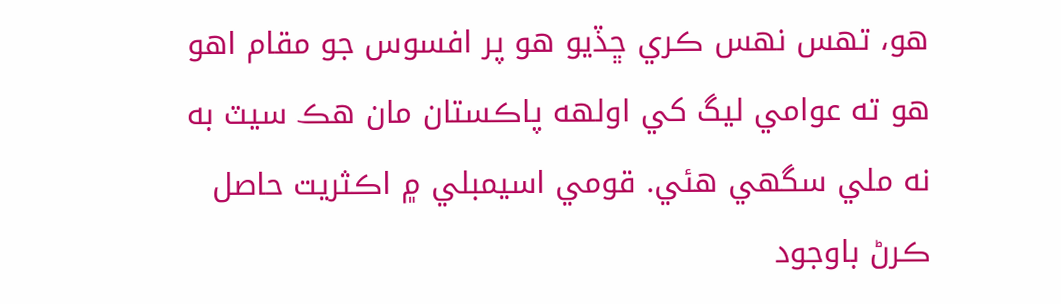هو، تهس نهس ڪري ڇڏيو هو پر افسوس جو مقام اهو هو ته عوامي ليگ کي اولهه پاڪستان مان هڪ سيٽ به نه ملي سگهي هئي. قومي اسيمبلي ۾ اڪثريت حاصل ڪرڻ باوجود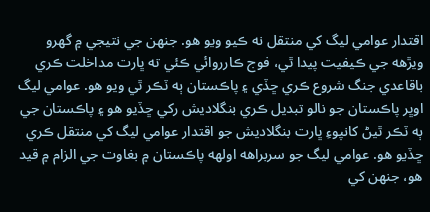اقتدار عوامي ليگ کي منتقل نه ڪيو ويو هو. جنهن جي نتيجي ۾ گهرو ويڙهه جي ڪيفيت پيدا ٿي، فوج ڪارروائي ڪئي ته ڀارت مداخلت ڪري باقاعدي جنگ شروع ڪري ڇڏي ۽ پاڪستان ٻه ٽڪر ٿي ويو هو. عوامي ليگ اوڀر پاڪستان جو نالو تبديل ڪري بنگلاديش رکي ڇڏيو هو ۽ پاڪستان جي ٻه ٽڪر ٿيڻ کانپوءِ ڀارت بنگلاديش جو اقتدار عوامي ليگ کي منتقل ڪري ڇڏيو هو. عوامي ليگ جو سربراهه اولهه پاڪستان ۾ بغاوت جي الزام ۾ قيد هو، جنهن کي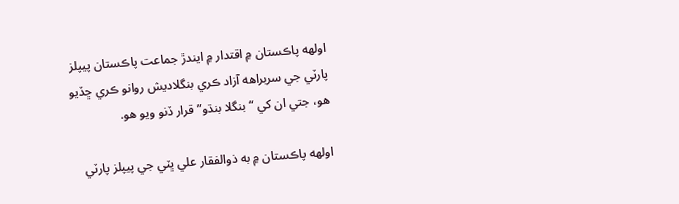اولهه پاڪستان ۾ اقتدار ۾ ايندڙ جماعت پاڪستان پيپلز پارٽي جي سربراهه آزاد ڪري بنگلاديش روانو ڪري ڇڏيو هو، جتي ان کي “بنگلا بنڌو” قرار ڏنو ويو هو.

اولهه پاڪستان ۾ به ذوالفقار علي ڀٽي جي پيپلز پارٽي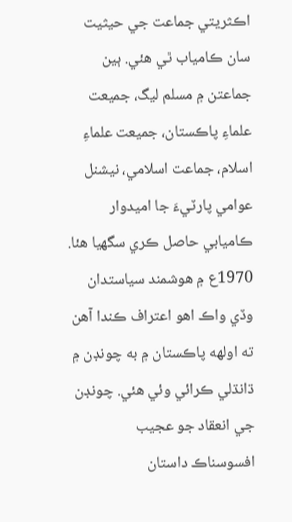اڪثريتي جماعت جي حيثيت سان ڪامياب ٿي هئي. ٻين جماعتن ۾ مسلم ليگ، جميعت علماءِ پاڪستان، جميعت علماءِ اسلام، جماعت اسلامي، نيشنل عوامي پارٽيءَ جا اميدوار ڪاميابي حاصل ڪري سگهيا هئا. 1970ع ۾ هوشمند سياستدان وڏي واڪ اهو اعتراف ڪندا آهن ته اولهه پاڪستان ۾ به چونڊن ۾ ڌانڌلي ڪرائي وئي هئي. چونڊن جي انعقاد جو عجيب افسوسناڪ داستان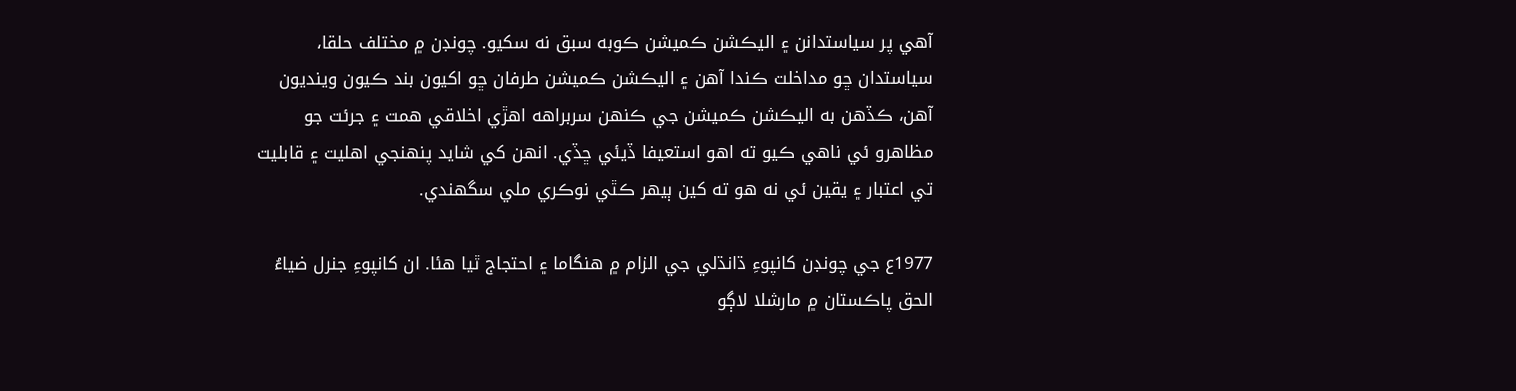آهي پر سياستدانن ۽ اليڪشن ڪميشن ڪوبه سبق نه سکيو. چونڊن ۾ مختلف حلقا، سياستدان ڇو مداخلت ڪندا آهن ۽ اليڪشن ڪميشن طرفان ڇو اکيون بند ڪيون وينديون آهن، ڪڏهن به اليڪشن ڪميشن جي ڪنهن سربراهه اهڙي اخلاقي همت ۽ جرئت جو مظاهرو ئي ناهي ڪيو ته اهو استعيفا ڏيئي ڇڏي. انهن کي شايد پنهنجي اهليت ۽ قابليت تي اعتبار ۽ يقين ئي نه هو ته کين ٻيهر ڪٿي نوڪري ملي سگهندي.

1977ع جي چونڊن کانپوءِ ڌانڌلي جي الزام ۾ هنگاما ۽ احتجاج ٿيا هئا. ان کانپوءِ جنرل ضياءُ الحق پاڪستان ۾ مارشلا لاڳو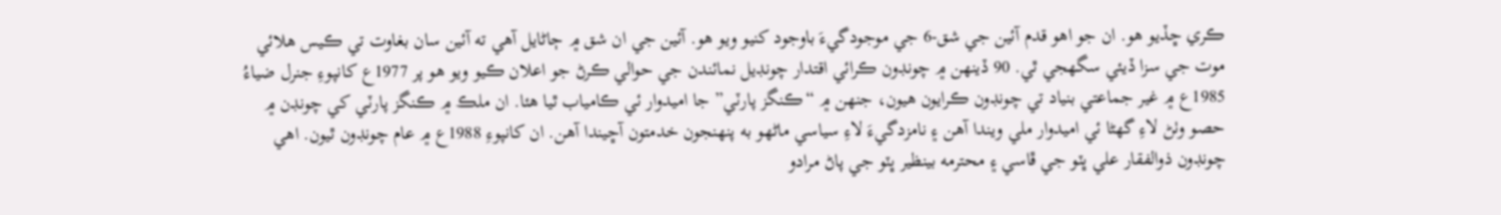ڪري ڇڏيو هو. ان جو اهو قدم آئين جي شق-6 جي موجودگيءَ باوجود کنيو ويو هو. آئين جي ان شق ۾ ڄاڻايل آهي ته آئين سان بغاوت تي ڪيس هلائي موت جي سزا ڏيئي سگهجي ٿي. 90 ڏينهن ۾ چونڊون ڪرائي اقتدار چونڊيل نمائندن جي حوالي ڪرڻ جو اعلان ڪيو ويو هو پر 1977ع کانپوءِ جنرل ضياءُ 1985ع ۾ غير جماعتي بنياد تي چونڊون ڪرايون هيون، جنهن ۾ “ڪنگز پارٽي” جا اميدوار ئي ڪامياب ٿيا هئا. ان ملڪ ۾ ڪنگز پارٽي کي چونڊن ۾ حصو وٺڻ لاءِ گهڻا ئي اميدوار ملي ويندا آهن ۽ نامزدگيءَ لاءِ سياسي ماڻهو به پنهنجون خدمتون آڇيندا آهن. ان کانپوءِ 1988ع ۾ عام چونڊون ٿيون. اهي چونڊون ذوالفقار علي ڀٽو جي ڦاسي ۽ محترمه بينظير ڀٽو جي پاڻ مرادو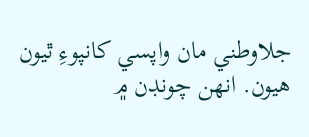جلاوطني مان واپسي کانپوءِ ٿيون هيون. انهن چونڊن ۾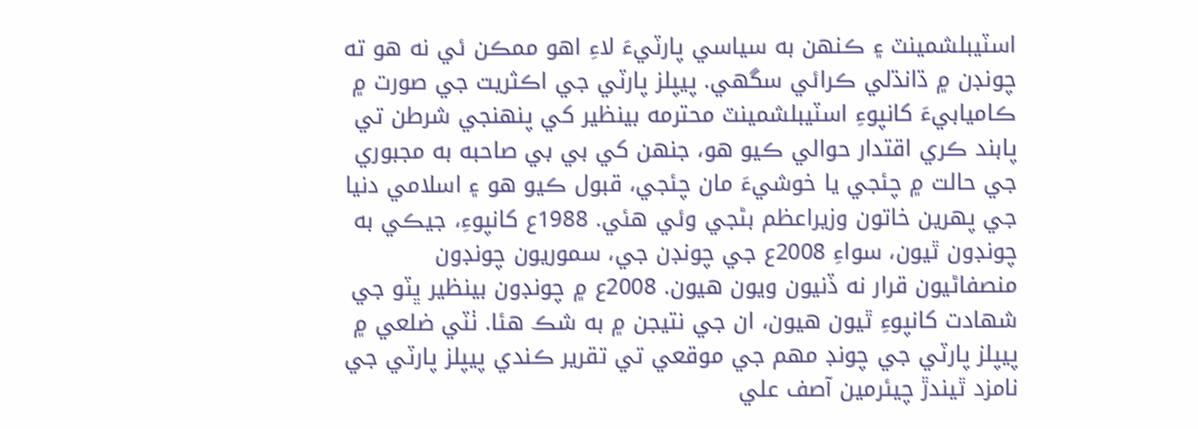اسٽيبلشمينٽ ۽ ڪنهن به سياسي پارٽيءَ لاءِ اهو ممڪن ئي نه هو ته چونڊن ۾ ڌانڌلي ڪرائي سگهي. پيپلز پارٽي جي اڪثريت جي صورت ۾ ڪاميابيءَ کانپوءِ اسٽيبلشمينٽ محترمه بينظير کي پنهنجي شرطن تي پابند ڪري اقتدار حوالي ڪيو هو، جنهن کي بي بي صاحبه به مجبوري جي حالت ۾ چئجي يا خوشيءَ مان چئجي، قبول ڪيو هو ۽ اسلامي دنيا جي پهرين خاتون وزيراعظم بڻجي وئي هئي. 1988ع کانپوءِ، جيڪي به چونڊون ٿيون، سواءِ 2008ع جي چونڊن جي، سموريون چونڊون منصفاڻيون قرار نه ڏنيون ويون هيون. 2008ع ۾ چونڊون بينظير ڀٽو جي شهادت کانپوءِ ٿيون هيون، ان جي نتيجن ۾ به شڪ هئا. ٺٽي ضلعي ۾ پيپلز پارٽي جي چونڊ مهم جي موقعي تي تقرير ڪندي پيپلز پارٽي جي نامزد ٿيندڙ چيئرمين آصف علي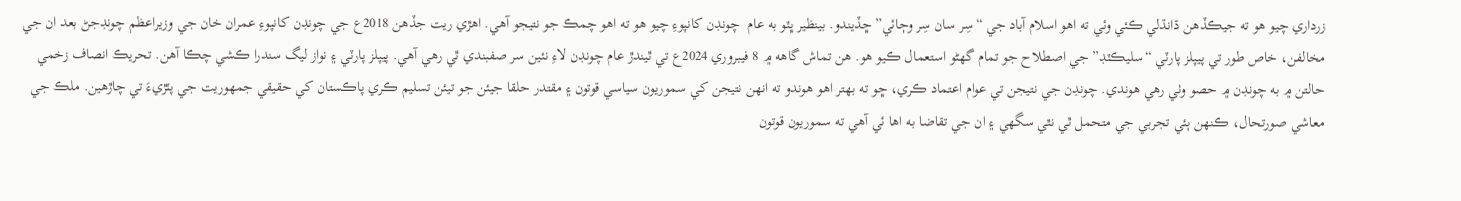زرداري چيو هو ته جيڪڏهن ڌانڌلي ڪئي وئي ته اهو اسلام آباد جي “سِر سان سِر وڄائي” ڇڏيندو. بينظير ڀٽو به عام  چونڊن کانپوءِ چيو هو ته اهو چمڪ جو نتيجو آهي. اهڙي ريت جڏهن 2018ع جي چونڊن کانپوءِ عمران خان جي وزيراعظم چونڊجڻ بعد ان جي مخالفن، خاص طور تي پيپلز پارٽي “سليڪٽڊ” جي اصطلاح جو تمام گهڻو استعمال ڪيو هو. هن تماش گاهه ۾ 8 فيبروري 2024ع تي ٿيندڙ عام چونڊن لاءِ نئين سر صفبندي ٿي رهي آهي. پيپلز پارٽي ۽ نواز ليگ سندرا ڪشي چڪا آهن. تحريڪ انصاف زخمي حالتن ۾ به چونڊن ۾ حصو وٺي رهي هوندي. چونڊن جي نتيجن تي عوام اعتماد ڪري، ڇو ته بهتر اهو هوندو ته انهن نتيجن کي سموريون سياسي قوتون ۽ مقتدر حلقا جيئن جو تيئن تسليم ڪري پاڪستان کي حقيقي جمهوريت جي پٽڙيءَ تي چاڙهين. ملڪ جي معاشي صورتحال، ڪنهن ٻئي تجربي جي متحمل ٿي نٿي سگهي ۽ ان جي تقاضا به اها ئي آهي ته سموريون قوتون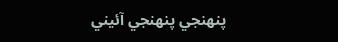پنهنجي پنهنجي آئيني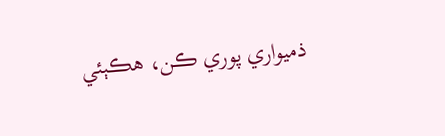ذميواري پوري ڪن، هڪٻئي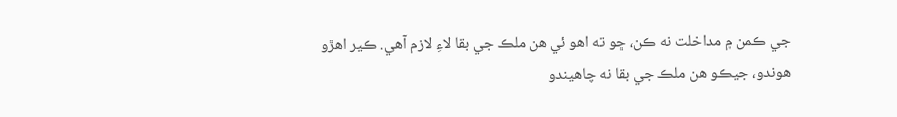جي ڪمن ۾ مداخلت نه ڪن، ڇو ته اهو ئي هن ملڪ جي بقا لاءِ لازم آهي. ڪير اهڙو هوندو، جيڪو هن ملڪ جي بقا نه چاهيندو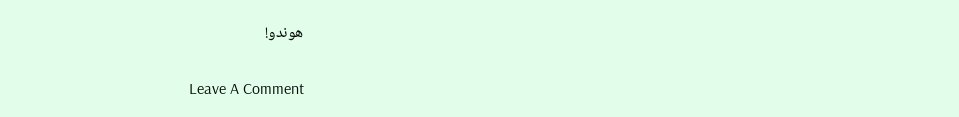هوندو!

Leave A Comment